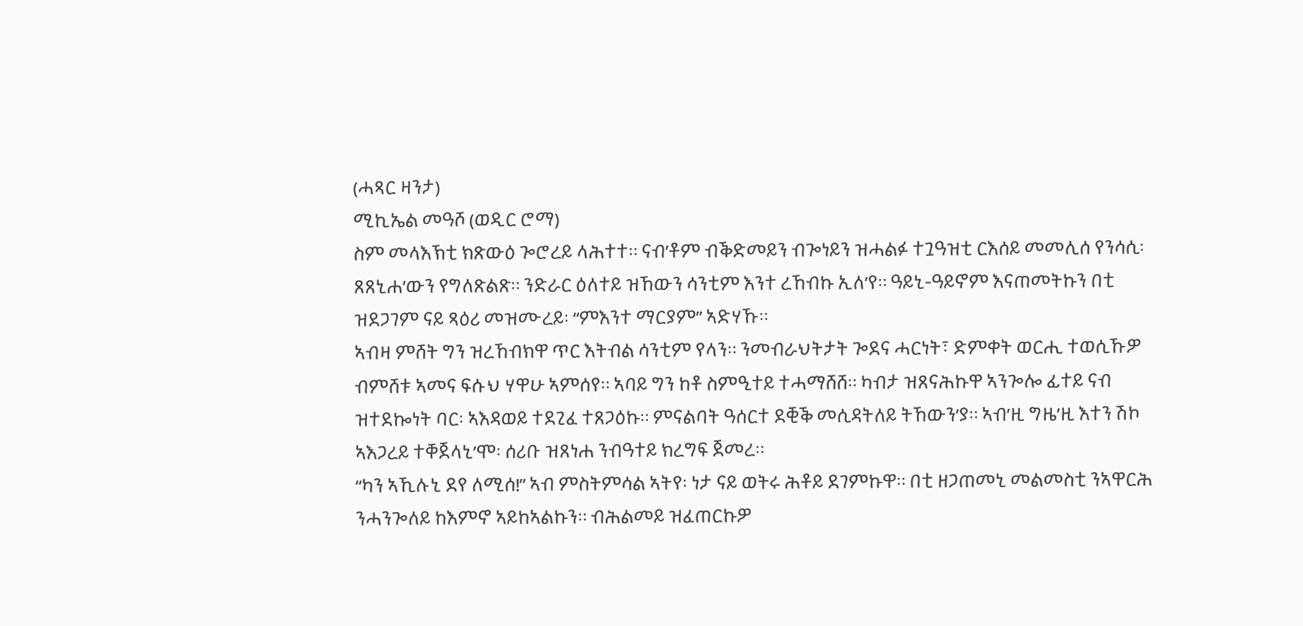(ሓጻር ዛንታ)
ሚኪኤል መዓሾ (ወዲር ሮማ)
ስም መላእኽቲ ክጽውዕ ጐሮረይ ላሕተተ። ናብ’ቶም ብቕድመይን ብጐነይን ዝሓልፉ ተጓዓዝቲ ርእሰይ መመሊሰ የንሳሲ፡ ጸጸኒሐ’ውን የግለጽልጽ። ንድራር ዕለተይ ዝኸውን ሳንቲም እንተ ረኸብኩ ኢለ’የ። ዓይኒ-ዓይኖም እናጠመትኩን በቲ ዝደጋገም ናይ ጻዕሪ መዝሙረይ፡ “ምእንተ ማርያም” ኣድሃኹ።
ኣብዛ ምሸት ግን ዝረኸብክዋ ጥር እትብል ሳንቲም የላን። ንመብራህትታት ጐደና ሓርነት፣ ድምቀት ወርሒ ተወሲኹዎ ብምሸቱ ኣመና ፍሱህ ሃዋሁ ኣምሰየ። ኣባይ ግን ከቶ ስምዒተይ ተሓማሸሸ። ካብታ ዝጸናሕኩዋ ኣንጐሎ ፊተይ ናብ ዝተደኰነት ባር፡ ኣእዳወይ ተደጊፈ ተጸጋዕኩ። ምናልባት ዓሰርተ ደቒቕ መሲዳትለይ ትኸውን’ያ። ኣብ’ዚ ግዜ’ዚ እተን ሽኮ ኣእጋረይ ተቐጀላኒ’ሞ፡ ሰሪቡ ዝጸነሐ ንብዓተይ ክረግፍ ጀመረ።
“ካን ኣኺሉኒ ደየ ለሚሰ!” ኣብ ምስትምሳል ኣትየ፡ ነታ ናይ ወትሩ ሕቶይ ደገምኩዋ። በቲ ዘጋጠመኒ መልመስቲ ንኣዋርሕ ንሓንጐለይ ከእምኖ ኣይከኣልኩን። ብሕልመይ ዝፈጠርኩዎ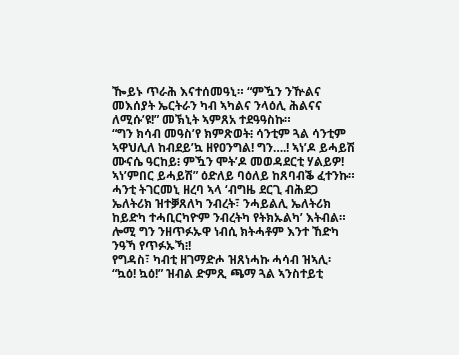ዀይኑ ጥራሕ እናተሰመዓኒ። “ምዃን ንዅልና መእሰያት ኤርትራን ካብ ኣካልና ንላዕሊ ሕልናና ለሚሱ’ዩ!” መኽኒት ኣምጸአ ተደዓዓስኩ።
“ግን ክሳብ መዓስ’የ ክምጽወት፧ ሳንቲም ጓል ሳንቲም ኣዋህሊለ ከብደይ’ኳ ዘየዐንግል! ግን….! ኣነ’ዶ ይሓይሽ ሙናሴ ዓርከይ፧ ምዃን ሞት’ዶ መወዳደርቲ ሃልይዎ! ኣነ’ምበር ይሓይሽ” ዕድለይ ባዕለይ ከጸባብቕ ፈተንኩ። ሓንቲ ትገርመኒ ዘረባ ኣላ ‘ብግዜ ደርጊ ብሕደጋ ኤለትሪክ ዝተቓጸለካ ንብረት፣ ንሓይልሊ ኤለትሪክ ከይድካ ተሓቢርካዮም ንብረትካ የትክኡልካ’ እትብል። ሎሚ ግን ንዘጥፉኡዋ ነብሲ ክትሓቶም እንተ ኸድካ ንዓኻ የጥፉኡኻ፧!
የግዳስ፣ ካብቲ ዘገማድሖ ዝጸነሓኩ ሓሳብ ዝኣሊ፡ “ኳዕ! ኳዕ!” ዝብል ድምጺ ጫማ ጓል ኣንስተይቲ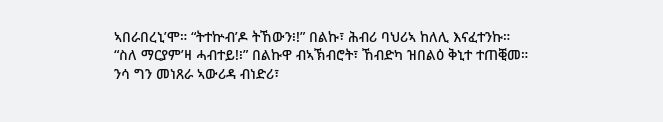ኣበራበረኒ’ሞ። “ትተኵብ’ዶ ትኸውን፧!” በልኩ፣ ሕብሪ ባህሪኣ ከለሊ እናፈተንኩ።
“ስለ ማርያም’ዛ ሓብተይ!፧” በልኩዋ ብኣኽብሮት፣ ኸብድካ ዝበልዕ ቅኒተ ተጠቒመ።
ንሳ ግን መነጸራ ኣውሪዳ ብነድሪ፣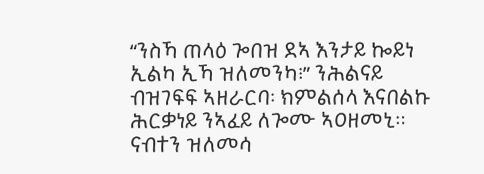“ንስኻ ጠላዕ ጐበዝ ደኣ እንታይ ኰይነ ኢልካ ኢኻ ዝለመንካ፧” ንሕልናይ ብዝገፍፍ ኣዘራርባ፡ ክምልሰላ እናበልኩ ሕርቃነይ ንኣፈይ ለጐሙ ኣዐዘመኒ። ናብተን ዝለመሳ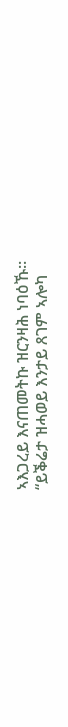ኣእጋረይ እናጠመትኩ ዝርንዛሕ ነባዕኹ።
“ይቕሬታ ዝሓወይ እንታይ ጸገም ኣሎካ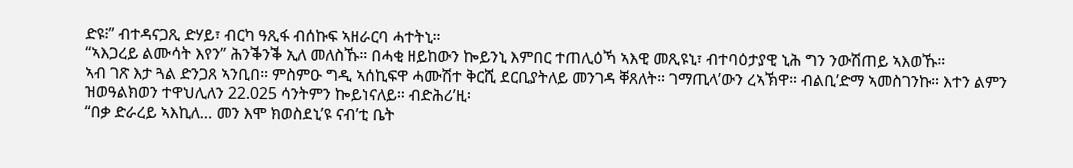ድዩ፧” ብተዳናጋጺ ድሃይ፣ ብርካ ዓጺፋ ብሰኩፍ ኣዘራርባ ሓተትኒ።
“ኣእጋረይ ልሙሳት እየን” ሕንቕንቕ ኢለ መለስኹ። በሓቂ ዘይከውን ኰይንኒ እምበር ተጠሊዕኻ ኣእዊ መጺዩኒ፣ ብተባዕታያዊ ኒሕ ግን ንውሽጠይ ኣእወኹ።
ኣብ ገጽ እታ ጓል ድንጋጸ ኣንቢበ። ምስምዑ ግዲ ኣሰኪፍዋ ሓሙሽተ ቅርሺ ደርቢያትለይ መንገዳ ቐጸለት። ገማጢላ’ውን ረኣኽዋ። ብልቢ’ድማ ኣመስገንኩ። እተን ልምን ዝወዓልክወን ተዋህሊለን 22.025 ሳንትምን ኰይነናለይ። ብድሕሪ’ዚ፡
“በቃ ድራረይ ኣእኪለ… መን እሞ ክወስደኒ’ዩ ናብ’ቲ ቤት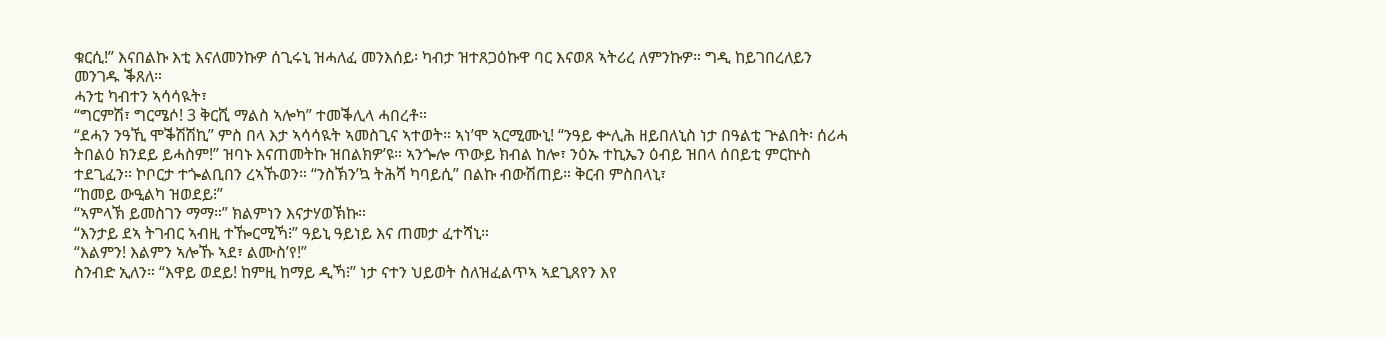ቁርሲ!” እናበልኩ እቲ እናለመንኩዎ ሰጊሩኒ ዝሓለፈ መንእሰይ፡ ካብታ ዝተጸጋዕኩዋ ባር እናወጸ ኣትሪረ ለምንኩዎ። ግዲ ከይገበረለይን መንገዱ ቕጸለ።
ሓንቲ ካብተን ኣሳሳዪት፣
“ግርምሽ፣ ግርሜሶ! 3 ቅርሺ ማልስ ኣሎካ” ተመቕሊላ ሓበረቶ።
“ደሓን ንዓኺ ሞቕሽሽኪ” ምስ በላ እታ ኣሳሳዪት ኣመስጊና ኣተወት። ኣነ’ሞ ኣርሚሙኒ! “ንዓይ ቍሊሕ ዘይበለኒስ ነታ በዓልቲ ጕልበት፡ ሰሪሓ ትበልዕ ክንደይ ይሓስም!” ዝባኑ እናጠመትኩ ዝበልክዎ’ዩ። ኣንጐሎ ጥውይ ክብል ከሎ፣ ንዕኡ ተኪኤን ዕብይ ዝበላ ሰበይቲ ምርኵስ ተደጊፈን። ኮቦርታ ተጐልቢበን ረኣኹወን። “ንስኽን’ኳ ትሕሻ ካባይሲ” በልኩ ብውሽጠይ። ቅርብ ምስበላኒ፣
“ከመይ ውዒልካ ዝወደይ፧”
“ኣምላኽ ይመስገን ማማ።” ክልምነን እናታሃወኽኩ።
“እንታይ ደኣ ትገብር ኣብዚ ተዀርሚኻ፧” ዓይኒ ዓይነይ እና ጠመታ ፈተሻኒ።
“እልምን! እልምን ኣሎኹ ኣደ፣ ልሙስ’የ!”
ስንብድ ኢለን። “እዋይ ወደይ! ከምዚ ከማይ ዲኻ፧” ነታ ናተን ህይወት ስለዝፈልጥኣ ኣደጊጸየን እየ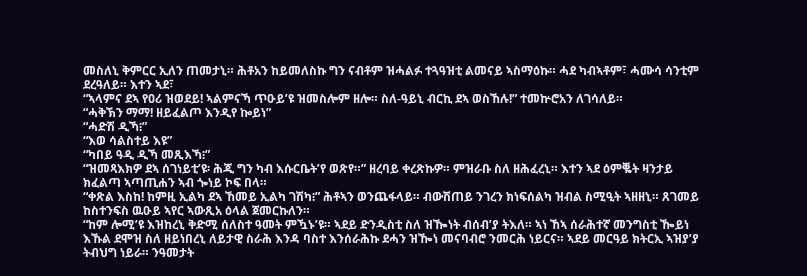መስለኒ ቅምርር ኢለን ጠመታኒ። ሕቶአን ከይመለስኩ ግን ናብቶም ዝሓልፉ ተጓዓዝቲ ልመናይ ኣስማዕኩ። ሓደ ካብኣቶም፣ ሓሙሳ ሳንቲም ደረዓለይ። እተን ኣደ፣
“ኣላምና ደኣ የዐሪ ዝወደይ! ኣልምናኻ ጥዑይ’ዩ ዝመስሎም ዘሎ። ስለ-ዓይኒ ብርኪ ደኣ ወስኸሉ!” ተመኵሮአን ለገሳለይ።
“ሓቅኽን ማማ! ዘይፈልጦ እንዲየ ኰይነ”
“ሓድሽ ዲኻ፧”
“እወ ሳልስተይ እዩ”
“ካበይ ዓዲ ዲኻ መጺእኻ፧”
“ዝመጻእክዎ ደኣ ሰገነይቲ’ዩ፡ ሕጂ ግን ካብ እሱርቤት’የ ወጽየ።” ዘረባይ ቀረጽኩዎ። ምዝራቡ ስለ ዘሕፈረኒ። እተን ኣደ ዕምቘት ዛንታይ ክፈልጣ ኣጣጢሐን ኣብ ጐነይ ኮፍ በላ።
“ቀጽል እስከ! ከምዚ ኢልካ ደኣ ኸመይ ኢልካ ገሽካ፧” ሕቶኣን ወንጨፋላይ። ብውሽጠይ ንገረን ክነፍሰልካ ዝብል ስሚዒት ኣዘዘኒ። ጸገመይ ከስተንፍስ ዉዑይ ኣየር ኣውጺአ ዕላል ጀመርኩለን።
“ከም ሎሚ’ዩ እዝከረኒ ቅድሚ ሰለስተ ዓመት ምዃኑ’ዩ። ኣደይ ድንዲስቲ ስለ ዝዀነት ብሰብ’ያ ትእለ። ኣነ ኸኣ ሰራሕተኛ መንግስቲ ዀይነ እኹል ደሞዝ ስለ ዘይነበረኒ ለይታዊ ስራሕ እንዳ ባስተ እንሰራሕኩ ደሓን ዝዀነ መናባብሮ ንመርሕ ነይርና። ኣደይ መርዓይ ክትርኢ ኣዝያ’ያ ትብህግ ነይራ። ንዓመታት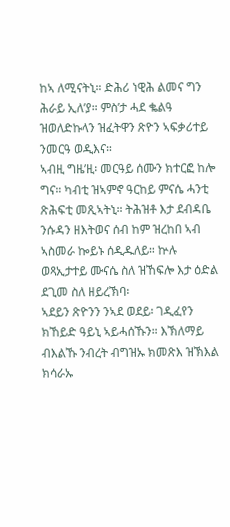ከኣ ለሚናትኒ። ድሕሪ ነዊሕ ልመና ግን ሕራይ ኢለ’ያ። ምስ’ታ ሓደ ቈልዓ ዝወለድኩላን ዝፈትዋን ጽዮን ኣፍቃሪተይ ንመርዓ ወዲእና።
ኣብዚ ግዜ’ዚ፡ መርዓይ ሰሙን ክተርፎ ከሎ ግና። ካብቲ ዝኣምኖ ዓርከይ ምናሴ ሓንቲ ጽሕፍቲ መጺኣትኒ። ትሕዝቶ እታ ደብዳቤ ንሱዳን ዘእትወና ሰብ ከም ዝረከበ ኣብ ኣስመራ ኰይኑ ሰዲዱለይ። ኵሉ ወጻኢታተይ ሙናሴ ስለ ዝኸፍሎ እታ ዕድል ደጊመ ስለ ዘይረኽባ፡
ኣደይን ጽዮንን ንኣደ ወደይ፡ ገዲፈየን ክኸይድ ዓይኒ ኣይሓሰኹን። እኽለማይ ብእልኹ ንብረት ብግዝኡ ክመጽእ ዝኽእል ክሳራኡ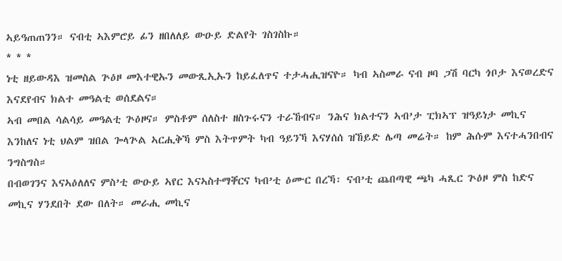ኣይዓጠጠንን። ናብቲ ኣእምሮይ ፊን ዘበለለይ ውዑይ ድልየት ገስገስኩ።
* * *
ነቲ ዘይውዳእ ዝመስል ጕዕዞ መእተዊኡን መውጺኢኡን ከይፈለጥና ተታሓሒዝናዮ። ካብ ኣስመራ ናብ ዞባ ጋሽ ባርካ ጎቦታ እናወረድና እናደየብና ክልተ መዓልቲ ወሰደልና።
ኣብ መበል ሳልሳይ መዓልቲ ጕዕዞና። ምስቶም ሰለስተ ዘስጉሩናን ተራኸብና። ንሕና ክልተናን ኣብ’ታ ፒክኣፕ ዝዓይነታ መኪና እንከለና ነቲ ህልም ዝበል ጐላጕል ኣርሒቅኻ ምስ እትጥምት ካብ ዓይንኻ እናሃሰሰ ዝኸይድ ሌጣ መሬት። ከም ሕሱም እናተሓንበብና ንግስግስ።
በብወገንና እናኣዕለለና ምስ’ቲ ውዑይ ኣየር እናኣስተማቐርና ካብ’ቲ ዕሙር በረኻ፡ ናብ’ቲ ጨበጣዊ ጫካ ሓጺር ጕዕዞ ምስ ከድና መኪና ሃንደበት ደው በለት። መራሒ መኪና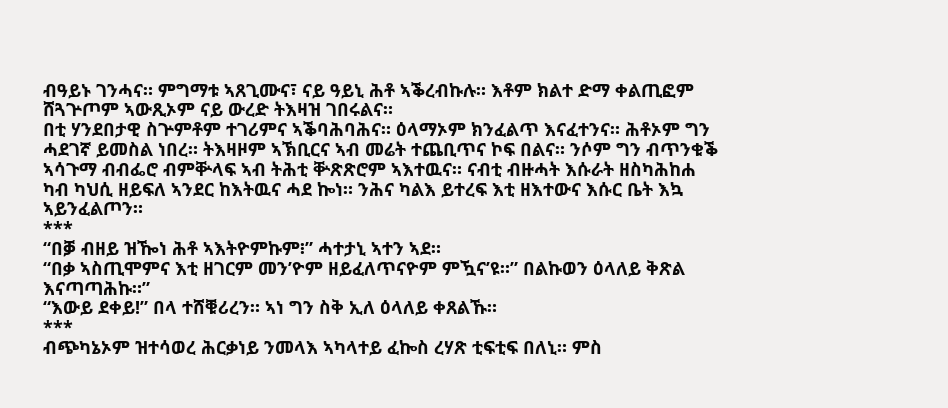ብዓይኑ ገንሓና። ምግማቱ ኣጸጊሙና፣ ናይ ዓይኒ ሕቶ ኣቕረብኩሉ። እቶም ክልተ ድማ ቀልጢፎም ሸጓጕጦም ኣውጺኦም ናይ ውረድ ትእዛዝ ገበሩልና።
በቲ ሃንደበታዊ ስጕምቶም ተገሪምና ኣቕባሕባሕና። ዕላማኦም ክንፈልጥ እናፈተንና። ሕቶኦም ግን ሓደገኛ ይመስል ነበረ። ትእዛዞም ኣኽቢርና ኣብ መሬት ተጨቢጥና ኮፍ በልና። ንሶም ግን ብጥንቁቕ ኣሳጉማ ብብፌሮ ብምቝላፍ ኣብ ትሕቲ ቝጽጽሮም ኣእተዉና። ናብቲ ብዙሓት እሱራት ዘስካሕከሐ ካብ ካህሲ ዘይፍለ ኣንደር ከእትዉና ሓደ ኰነ። ንሕና ካልእ ይተረፍ እቲ ዘእተውና እሱር ቤት እኳ ኣይንፈልጦን።
***
“በቓ ብዘይ ዝዀነ ሕቶ ኣእትዮምኩም፧” ሓተታኒ ኣተን ኣደ።
“በቃ ኣስጢሞምና እቲ ዘገርም መን’ዮም ዘይፈለጥናዮም ምዃና’ዩ።” በልኩወን ዕላለይ ቅጽል እናጣጣሕኩ።”
“እውይ ደቀይ!” በላ ተሸቑሪረን። ኣነ ግን ስቅ ኢለ ዕላለይ ቀጸልኹ።
***
ብጭካኔኦም ዝተሳወረ ሕርቃነይ ንመላእ ኣካላተይ ፈኰስ ረሃጽ ቲፍቲፍ በለኒ። ምስ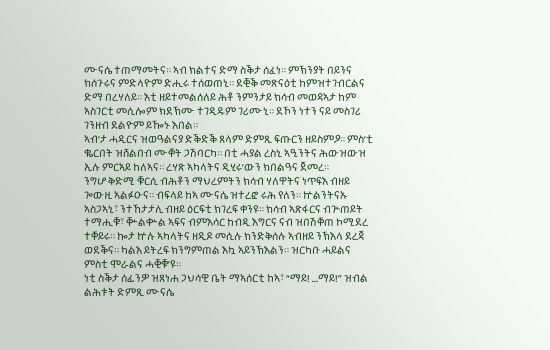ሙናሴ ተጠማመትና። ኣብ ክልተና ድማ ስቕታ ሰፈነ። ምኽንያት በይንና ክሰጉሩና ምድላዮም ድሒሩ ተሰወጠኒ። ደቒቕ መጽናዕቲ ከምዝተገብርልና ድማ በረሃለይ። እቲ ዘይተመልሰለይ ሕቶ ንምንታይ ክሳብ መወዳኣታ ከም ኣስገርቲ መሲሎም ክደኽሙ ተገዲዱም ገሪሙኒ። ደኾን ነተን ናይ መስገሪ ገንዘብ ደልዮም ይዀኑ እበል።
ኣብ’ታ ሓዲርና ዝወዓልናያ ድቕድቕ ጸላም ድምጺ ፍጡርን ዘይስምዖ። ምስ’ቲ ቈርበት ዝሸልበብ ሙቐት ጋሽባርካ። በቲ ሓያል ረስኒ ኣዒንትና ሕውዝውዝ ኢሉ ምርኣይ ከለኣና። ረሃጽ ኣካላትና ዲሂሩ’ውን ክበልዓና ጀመረ።
ንግሆ ቅድሚ ቑርሲ ብሕቶን ማህረምትን ክሳብ ሃለዋትና ነጥፍእ ብዘይ ጐውዚ ኣልፉዑና። ብፍላይ ከኣ ሙናሴ ዝተረፎ ሩሕ የለን። ኵልንትናኡ ኣስጋኣኒ፣ ንተኸታታሊ ብዘይ ዕርፍቲ ክገረፍ ቀንዩ። ክሳብ ኣጽፋርና ብጕጠይት ተማሒቑ፣ ቝልቍል ኣፍና ብምእሳር ከብዲ እግርና ናብ ዝበሽቐጠ ኮሚደረ ተቐይሩ። ኰታ ኵሉ ኣካላትና ዘዲዶ መሲሉ ክንድቅሰሉ ኣብዘይ ንኽእላ ደረጃ ወደቕና። ካልእ ይትረፍ ክንግምጠል እኳ ኣይንኽእልን። ዝርካቡ ሓይልና ምስቲ ሞራልና ሓቒቑ’ዩ።
ነቲ ስቕታ ሰፊንዎ ዝጸነሐ ጋህሳዊ ቤት ማኣሰርቲ ከኣ፣ “ማይ! …ማይ!” ዝብል ልሕቱት ድምጺ ሙናሴ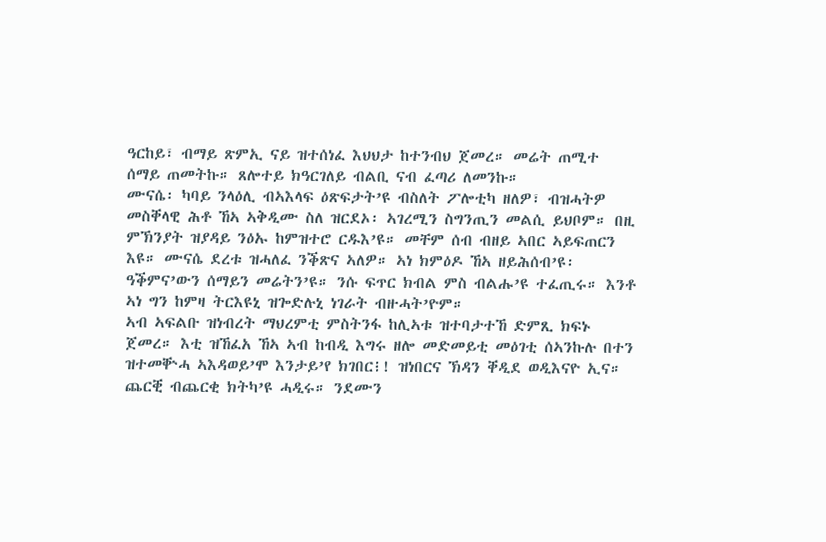ዓርከይ፣ ብማይ ጽምኢ ናይ ዝተሰነፈ እህህታ ከተንብህ ጀመረ። መሬት ጠሚተ ሰማይ ጠመትኩ። ጸሎተይ ክዓርገለይ ብልቢ ናብ ፈጣሪ ለመንኩ።
ሙናሴ፡ ካባይ ንላዕሊ ብኣእላፍ ዕጽፍታት’ዩ ብስለት ፖሎቲካ ዘለዎ፣ ብዝሓትዎ መስቐላዊ ሕቶ ኸኣ ኣቅዲሙ ስለ ዝርደኦ፡ ኣገረሚን ስግንጢን መልሲ ይህቦም። በዚ ምኽንያት ዝያዳይ ንዕኡ ከምዝተሮ ርዱእ’ዩ። መቸም ሰብ ብዘይ ኣበር ኣይፍጠርን እዩ። ሙናሴ ደረቱ ዝሓለፈ ንቕጽና ኣለዎ። ኣነ ክምዕዶ ኸኣ ዘይሕሰብ’ዩ፡ ዓቕምና’ውን ሰማይን መሬትን’ዩ። ንሱ ፍጥር ክብል ምስ ብልሑ’ዩ ተፈጢሩ። እንቶ ኣነ ግን ከምዛ ትርእዩኒ ዝጐድሉኒ ነገራት ብዙሓት’ዮም።
ኣብ ኣፍልቡ ዝነብረት ማህረምቲ ምስትንፋ ከሊኣቱ ዝተባታተኸ ድምጺ ክፍኑ ጀመረ። እቲ ዝኸፈአ ኸኣ ኣብ ከብዲ እግሩ ዘሎ መድመይቲ መዕገቲ ሰኣንኩሉ በተን ዝተመቝሓ ኣእዳወይ’ሞ እንታይ’የ ክገበር፧! ዝነበርና ኽዳን ቐዲደ ወዲእናዮ ኢና። ጨርቒ ብጨርቂ ክትካ’ዩ ሓዲሩ። ንደሙን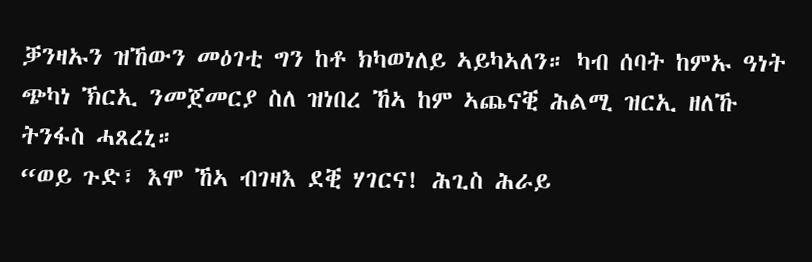ቓንዛኡን ዝኸውን መዕገቲ ግን ከቶ ክካወነለይ ኣይካኣለን። ካብ ሰባት ከምኡ ዓነት ጭካነ ኽርኢ ንመጀመርያ ስለ ዝነበረ ኸኣ ከም ኣጨናቒ ሕልሚ ዝርኢ ዘለኹ ትንፋስ ሓጸረኒ።
“ወይ ጉድ፣ እሞ ኸኣ ብገዛእ ደቒ ሃገርና! ሕጊስ ሕራይ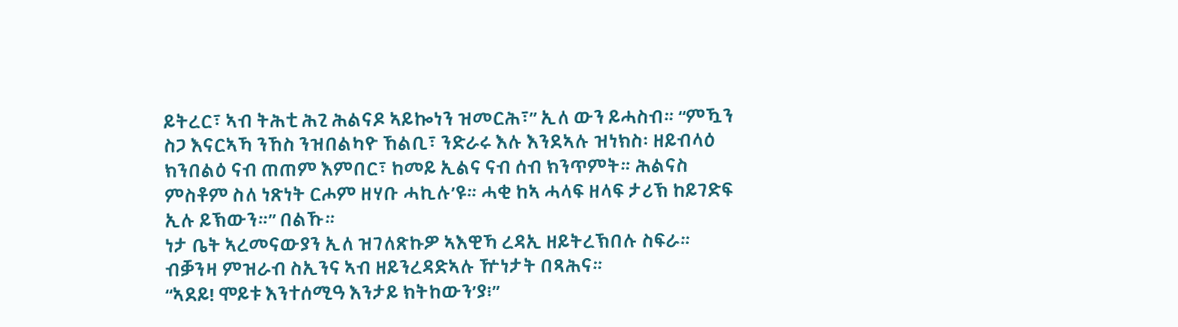ይትረር፣ ኣብ ትሕቲ ሕጊ ሕልናዶ ኣይኰነን ዝመርሕ፣” ኢለ ውን ይሓስብ። “ምዃን ስጋ እናርኣኻ ንኸስ ንዝበልካዮ ኸልቢ፣ ንድራሩ እሉ እንደኣሉ ዝነክስ፡ ዘይብላዕ ክንበልዕ ናብ ጠጠም እምበር፣ ከመይ ኢልና ናብ ሰብ ክንጥምት። ሕልናስ ምስቶም ስለ ነጽነት ርሖም ዘሃቡ ሓኪሉ’ዩ። ሓቂ ከኣ ሓላፍ ዘላፍ ታሪኽ ከይገድፍ ኢሉ ይኽውን።” በልኹ።
ነታ ቤት ኣረመናውያን ኢለ ዝገለጽኩዎ ኣእዊኻ ረዳኢ ዘይትረኽበሉ ስፍራ። ብቓንዛ ምዝራብ ስኢንና ኣብ ዘይንረዳድኣሉ ዅነታት በጻሕና።
“ኣደይ! ሞይቱ እንተሰሚዓ እንታይ ክትከውን’ያ፧”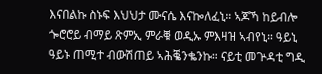እናበልኩ ስኑፍ እህህታ ሙናሴ እናኰለፈኒ። ኣጆኻ ከይብሎ ጐሮሮይ ብማይ ጽምኢ ምራቑ ወዲኡ ምእዛዝ ኣብየኒ። ዓይኒ ዓይኑ ጠሚተ ብውሽጠይ ኣሕቘንቈንኩ። ናይቲ መጕዳቲ ግዲ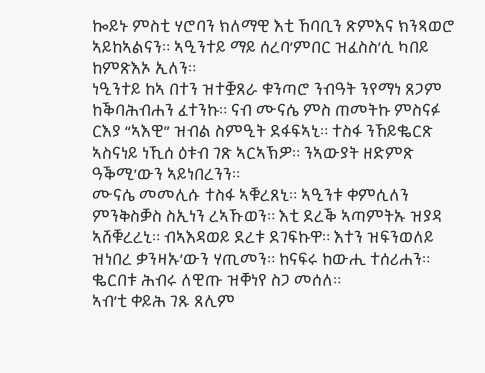ኰይኑ ምስቲ ሃሮባን ክለማዊ እቲ ኸባቢን ጽምእና ክንጻወሮ ኣይከኣልናን። ኣዒንተይ ማይ ሰረባ’ምበር ዝፈስስ’ሲ ካበይ ከምጽእኦ ኢለን።
ነዒንተይ ከኣ በተን ዝተቛጸራ ቁንጣሮ ንብዓት ንየማነ ጸጋም ከቕባሕብሐን ፈተንኩ። ናብ ሙናሴ ምስ ጠመትኩ ምስናፉ ርእያ “ኣእዊ” ዝብል ስምዒት ደፋፍኣኒ። ተስፋ ንኸይቈርጽ ኣስናነይ ነኺሰ ዕቱብ ገጽ ኣርኣኽዎ። ንኣውያት ዘድምጽ ዓቕሚ’ውን ኣይነበረንን።
ሙናሴ መመሊሱ ተስፋ ኣቑረጸኒ። ኣዒንቱ ቀምሲለን ምንቅስቓስ ስኢነን ረኣኹወን። እቲ ደረቕ ኣጣምትኡ ዝያዳ ኣሸቑረረኒ። ብኣእዳወይ ደረቱ ደገፍኩዋ። እተን ዝፍንወለይ ዝነበረ ቃንዛኡ’ውን ሃጢመን። ከናፍሩ ከውሒ ተሰሪሐን። ቈርበቱ ሕብሩ ለዊጡ ዝቐነየ ስጋ መሰለ።
ኣብ’ቲ ቀይሕ ገጹ ጸሊም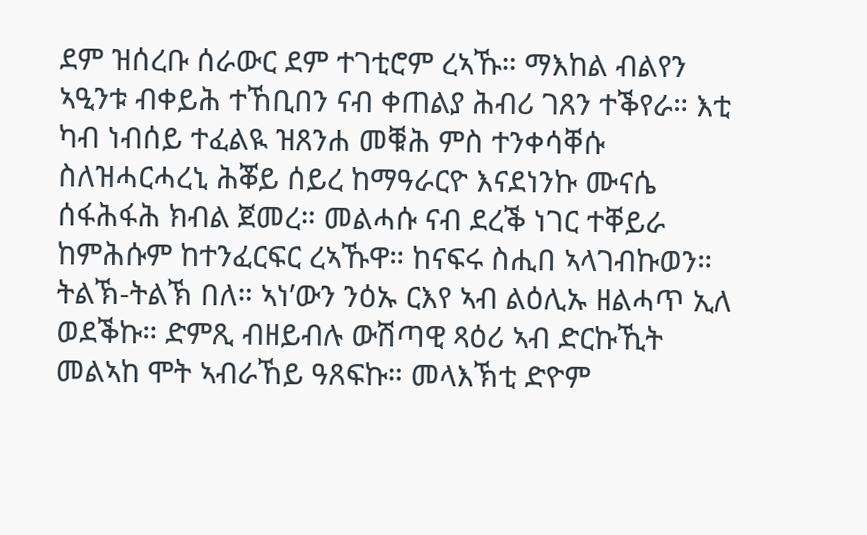ደም ዝሰረቡ ሰራውር ደም ተገቲሮም ረኣኹ። ማእከል ብልየን ኣዒንቱ ብቀይሕ ተኸቢበን ናብ ቀጠልያ ሕብሪ ገጸን ተቕየራ። እቲ ካብ ነብሰይ ተፈልዪ ዝጸንሐ መቑሕ ምስ ተንቀሳቐሱ ስለዝሓርሓረኒ ሕቖይ ሰይረ ከማዓራርዮ እናደነንኩ ሙናሴ ሰፋሕፋሕ ክብል ጀመረ። መልሓሱ ናብ ደረቕ ነገር ተቐይራ ከምሕሱም ከተንፈርፍር ረኣኹዋ። ከናፍሩ ስሒበ ኣላገብኩወን። ትልኽ-ትልኽ በለ። ኣነ’ውን ንዕኡ ርእየ ኣብ ልዕሊኡ ዘልሓጥ ኢለ ወደቕኩ። ድምጺ ብዘይብሉ ውሽጣዊ ጻዕሪ ኣብ ድርኩኺት መልኣከ ሞት ኣብራኸይ ዓጸፍኩ። መላእኽቲ ድዮም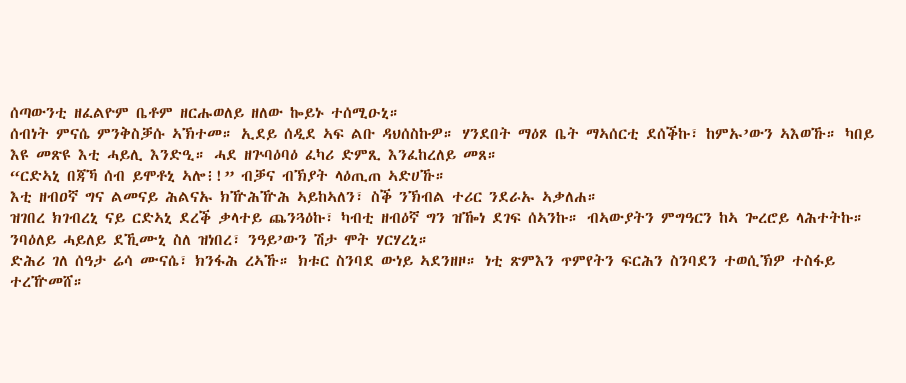ሰጣውንቲ ዘፈልዮም ቤቶም ዘርሑወለይ ዘለው ኰይኑ ተሰሚዑኒ።
ሰብነት ምናሴ ምንቅስቓሱ ኣኽተመ። ኢደይ ሰዲደ ኣፍ ልቡ ዳህሰስኩዎ። ሃንደበት ማዕጾ ቤት ማኣሰርቲ ደሰቕኩ፣ ከምኡ’ውን ኣእወኹ። ካበይ እዩ መጽዩ እቲ ሓይሊ እንድዒ። ሓደ ዘጕባዕባዕ ፈካሪ ድምጺ እንፈከረለይ መጸ።
“ርድኣኒ በጃኻ ሰብ ይሞቶኒ ኣሎ፧!” ብቓና ብኽያት ላዕጢጠ ኣድሀኹ።
እቲ ዘብዐኛ ግና ልመናይ ሕልናኡ ክዅሕዅሕ ኣይከኣለን፣ ስቕ ንኽብል ተሪር ንደራኡ ኣቃለሐ።
ዝገበረ ክገብረኒ ናይ ርድኣኒ ደረቕ ቃላተይ ጨንጓዕኩ፣ ካብቲ ዘብዕኛ ግን ዝዀነ ደገፍ ሰኣንኩ። ብኣውያትን ምግዓርን ከኣ ጐረሮይ ላሕተትኩ። ንባዕለይ ሓይለይ ደኺሙኒ ስለ ዝነበረ፣ ንዓይ’ውን ሽታ ሞት ሃርሃረኒ።
ድሕሪ ገለ ሰዓታ ሬሳ ሙናሴ፣ ክንፋሕ ረኣኹ። ክቱር ስንባደ ውነይ ኣደንዘዞ። ነቲ ጽምእን ጥምየትን ፍርሕን ስንባደን ተወሲኽዎ ተስፋይ ተረዅመሸ።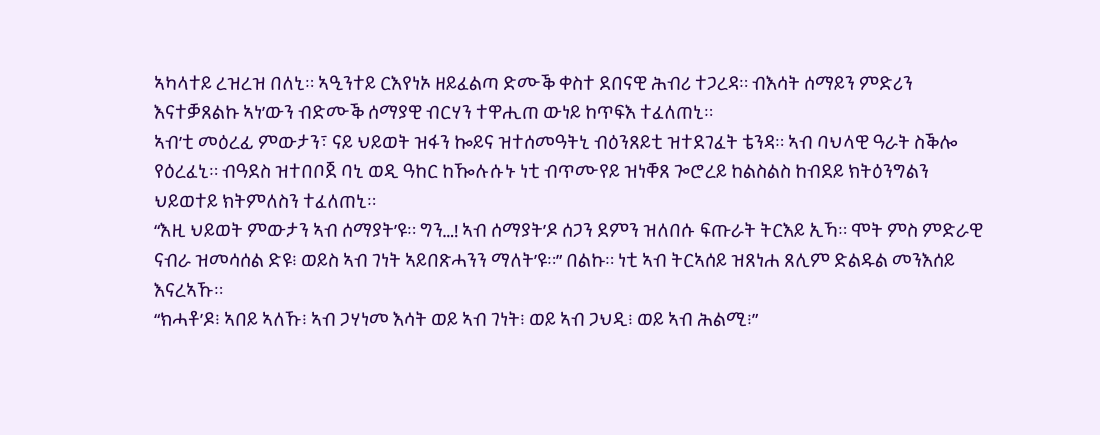ኣካላተይ ረዝረዝ በለኒ። ኣዒንተይ ርእየነኦ ዘይፈልጣ ድሙቕ ቀስተ ደበናዊ ሕብሪ ተጋረዳ። ብእሳት ሰማይን ምድሪን እናተቓጸልኩ ኣነ’ውን ብድሙቕ ሰማያዊ ብርሃን ተዋሒጠ ውነይ ከጥፍእ ተፈለጠኒ።
ኣብ’ቲ መዕረፊ ምውታን፣ ናይ ህይወት ዝፋን ኰይና ዝተሰመዓትኒ ብዕንጸይቲ ዝተደገፈት ቴንዳ። ኣብ ባህላዊ ዓራት ስቕሎ የዕረፈኒ። ብዓደስ ዝተበቦጀ ባኒ ወዲ ዓከር ከዀሉሱኑ ነቲ ብጥሙየይ ዝነቐጸ ጐሮረይ ከልስልስ ከብደይ ክትዕንግልን ህይወተይ ክትምለስን ተፈለጠኒ።
“እዚ ህይወት ምውታን ኣብ ሰማያት’ዩ። ግን…! ኣብ ሰማያት’ዶ ሰጋን ደምን ዝለበሱ ፍጡራት ትርእይ ኢኻ። ሞት ምስ ምድራዊ ናብራ ዝመሳሰል ድዩ፧ ወይስ ኣብ ገነት ኣይበጽሓንን ማለት’ዩ።” በልኩ። ነቲ ኣብ ትርኣሰይ ዝጸነሐ ጸሊም ድልዱል መንእሰይ እናረኣኹ።
“ክሓቶ’ዶ፧ ኣበይ ኣለኹ፧ ኣብ ጋሃነመ እሳት ወይ ኣብ ገነት፧ ወይ ኣብ ጋህዲ፧ ወይ ኣብ ሕልሚ፧”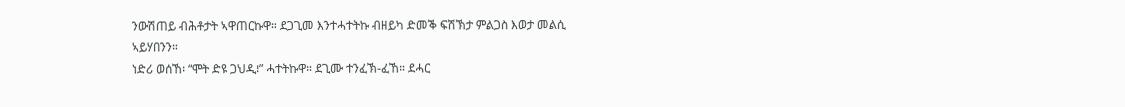ንውሽጠይ ብሕቶታት ኣዋጠርኩዋ። ደጋጊመ እንተሓተትኩ ብዘይካ ድመቕ ፍሽኽታ ምልጋስ እወታ መልሲ ኣይሃበንን።
ነድሪ ወሰኸ፡ “ሞት ድዩ ጋህዲ፧” ሓተትኩዋ። ደጊሙ ተንፈኽ-ፈኸ። ደሓር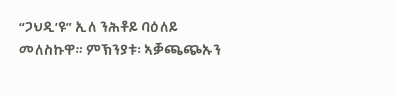“ጋህዲ’ዩ” ኢለ ንሕቶይ ባዕለይ መለስኩዋ። ምኽንያቱ፡ ኣቓጫጭኡን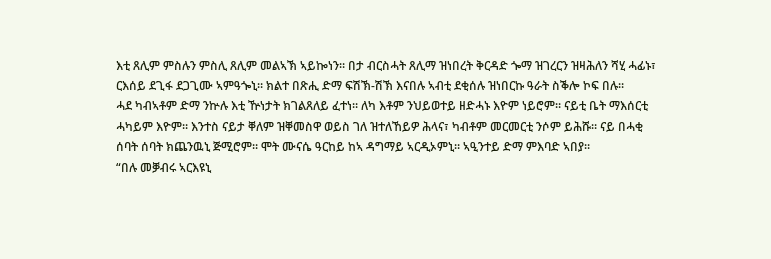እቲ ጸሊም ምስሉን ምስሊ ጸሊም መልኣኽ ኣይኰነን። በታ ብርስሓት ጸሊማ ዝነበረት ቅርዳድ ጐማ ዝገረርን ዝዛሕለን ሻሂ ሓፊኑ፣ ርእሰይ ደጊፋ ደጋጊሙ ኣምዓጐኒ። ክልተ በጽሒ ድማ ፍሽኽ-ሽኽ እናበሉ ኣብቲ ደቂሰሉ ዝነበርኩ ዓራት ስቕሎ ኮፍ በሉ።
ሓደ ካብኣቶም ድማ ንኵሉ እቲ ዅነታት ክገልጸለይ ፈተነ። ለካ እቶም ንህይወተይ ዘድሓኑ እዮም ነይሮም። ናይቲ ቤት ማእሰርቲ ሓካይም እዮም። እንተስ ናይታ ቐለም ዝቐመስዋ ወይስ ገለ ዝተለኸይዎ ሕላና፣ ካብቶም መርመርቲ ንሶም ይሕሹ። ናይ በሓቂ ሰባት ሰባት ክጨንዉኒ ጅሚሮም። ሞት ሙናሴ ዓርከይ ከኣ ዳግማይ ኣርዲኦምኒ። ኣዒንተይ ድማ ምእባድ ኣበያ።
“በሉ መቓብሩ ኣርእዩኒ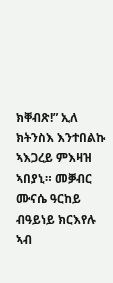ክቐብጽ!” ኢለ ክትንስእ እንተበልኩ ኣእጋረይ ምእዛዝ ኣበያኒ። መቓብር ሙናሴ ዓርከይ ብዓይነይ ክርእየሉ ኣብ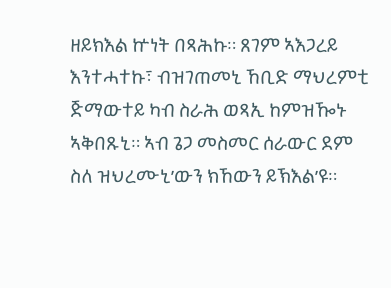ዘይክእል ኵነት በጻሕኩ። ጸገም ኣእጋረይ እንተሓተኩ፣ ብዝገጠመኒ ኸቢድ ማህረምቲ ጅማውተይ ካብ ስራሕ ወጻኢ ከምዝዀኑ ኣቅበጹኒ። ኣብ ጌጋ መስመር ሰራውር ደም ስለ ዝህረሙኒ’ውን ክኸውን ይኽእል’ዩ።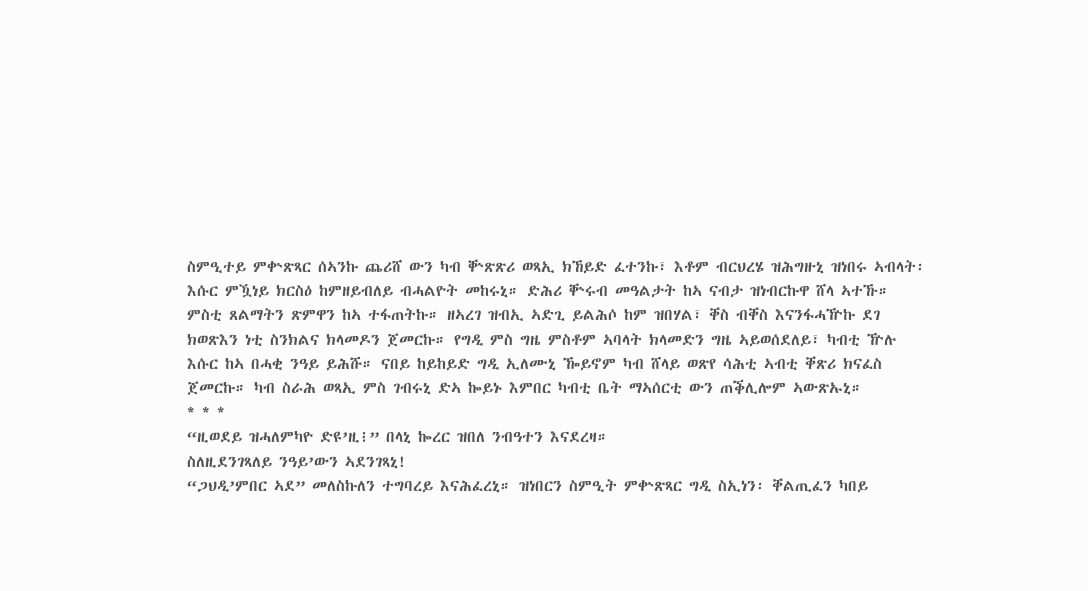ስምዒተይ ምቍጽጻር ሰኣንኩ ጨሪሸ ውን ካብ ቝጽጽሪ ወጻኢ ክኸይድ ፈተንኩ፣ እቶም ብርህረሄ ዝሕግዙኒ ዝነበሩ ኣብላት፡ እሱር ምዃነይ ክርስዕ ከምዘይብለይ ብሓልዮት መከሩኒ። ድሕሪ ቝሩብ መዓልታት ከኣ ናብታ ዝነብርኩዋ ሸላ ኣተኹ። ምስቲ ጸልማትን ጽምዋን ከኣ ተፋጠትኩ። ዘኣረገ ዝብኢ ኣድጊ ይልሕሶ ከም ዝበሃል፣ ቐስ ብቐስ እናንፋሓዅኩ ደገ ክወጽእን ነቲ ስንክልና ክላመዶን ጀመርኩ። የግዲ ምስ ግዜ ምስቶም ኣባላት ክላመድን ግዜ ኣይወሰደለይ፣ ካብቲ ዅሉ እሱር ከኣ በሓቂ ንዓይ ይሕሹ። ናበይ ከይከይድ ግዲ ኢለሙኒ ዀይኖም ካብ ሸላይ ወጽየ ሳሕቲ ኣብቲ ቐጽሪ ክናፈስ ጀመርኩ። ካብ ስራሕ ወጻኢ ምስ ገብሩኒ ድኣ ኰይኑ እምበር ካብቲ ቤት ማኣሰርቲ ውን ጠቕሊሎም ኣውጽኡኒ።
* * *
“ዚወደይ ዝሓለምካዮ ድዩ’ዚ፧” በላኒ ኰረር ዝበለ ንብዓተን እናደረዛ።
ስለዚደንገጻለይ ንዓይ’ውን ኣደንገጻኒ!
“ጋህዲ’ምበር ኣደ” መለስኩለን ተግባረይ እናሕፈረኒ። ዝነበርን ስምዒት ምቍጽጻር ግዲ ስኢነን፡ ቐልጢፈን ካበይ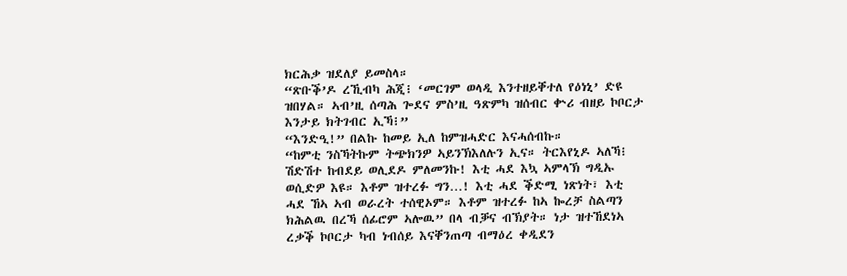ክርሕቃ ዝደለያ ይመስላ።
“ጽቡቕ’ዶ ረኺብካ ሕጂ፧ ‘መርገም ወላዲ እንተዘይቐተለ የዕነኒ’ ድዩ ዝበሃል። ኣብ’ዚ ሰጣሕ ጐደና ምስ’ዚ ዓጽምካ ዝሰብር ቍሪ ብዘይ ኮቦርታ እንታይ ክትገብር ኢኻ፧”
“እንድዒ!” በልኩ ከመይ ኢለ ከምዝሓድር እናሓሰብኩ።
“ከምቲ ንስኻትኩም ትጭክንዎ ኣይንኽእለሉን ኢና። ትርእየኒዶ ኣለኻ፧ ሽድሽተ ከብደይ ወሊደዶ ምለመንኩ! እቲ ሓደ እኳ ኣምላኽ ግዲኡ ወሲድዎ እዩ። እቶም ዝተረፉ ግን…! እቲ ሓደ ቕድሚ ነጽነት፣ እቲ ሓደ ኸኣ ኣብ ወራረት ተሰዊኦም። እቶም ዝተረፉ ከኣ ኰረቻ ስልጣን ክሕልዉ በረኻ ሰፊሮም ኣሎዉ” በላ ብቓና ብኽያት። ነታ ዝተኸደነኣ ረቃቕ ኮቦርታ ካብ ነብሰይ እናቐንጠጣ ብማዕረ ቀዲደን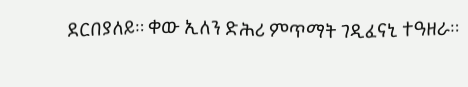ደርበያለይ። ቀው ኢለን ድሕሪ ምጥማት ገዲፈናኒ ተዓዘራ።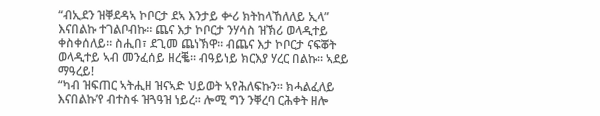“ብኢደን ዝቐደዳኣ ኮቦርታ ደኣ እንታይ ቍሪ ክትከላኸለለይ ኢላ” እናበልኩ ተገልቦብኩ። ጨና እታ ኮቦርታ ንሃሳስ ዝኽሪ ወላዲተይ ቀስቀሰለይ። ስሒበ፣ ደጊመ ጨነኽዋ። ብጨና እታ ኮቦርታ ናፍቖት ወላዲተይ ኣብ መንፈሰይ ዘረቘ። ብዓይነይ ክርእያ ሃረር በልኩ። ኣደይ ማዓረይ!
“ካብ ዝፍጠር ኣትሒዘ ዝናኣድ ህይወት ኣየሕለፍኩን። ክሓልፈለይ እናበልኩ’የ ብተስፋ ዝጓዓዝ ነይረ። ሎሚ ግን ንቐረባ ርሕቀት ዘሎ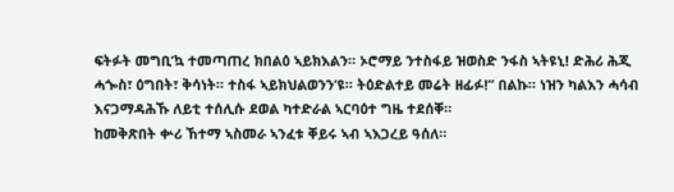ፍትፉት መግቢ’ኳ ተመጣጠረ ክበልዕ ኣይክእልን። ኦሮማይ ንተስፋይ ዝወስድ ንፋስ ኣትዩኒ! ድሕሪ ሕጂ ሓጐስ፣ ዕግበት፣ ቅሳነት። ተስፋ ኣይክህልወንን’ዩ። ትዕድልተይ መሬት ዘፊፉ!” በልኩ። ነዝን ካልእን ሓሳብ እናጋማዳሕኹ ለይቲ ተሰሊሱ ደወል ካተድራል ኣርባዕተ ግዜ ተደሰቐ።
ከመቅጽበት ቍሪ ኸተማ ኣስመራ ኣንፈቱ ቐይሩ ኣብ ኣእጋረይ ዓሰለ።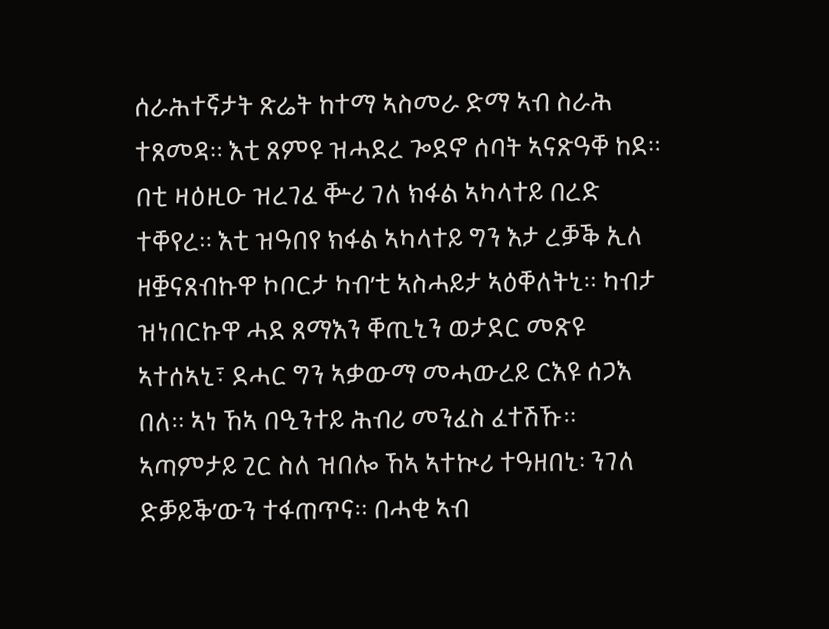ሰራሕተኛታት ጽሬት ከተማ ኣስመራ ድማ ኣብ ስራሕ ተጸመዳ። እቲ ጸምዩ ዝሓደረ ጐደኖ ሰባት ኣናጽዓቐ ከደ።
በቲ ዛዕዚዑ ዝረገፈ ቝሪ ገለ ክፋል ኣካላተይ በረድ ተቐየረ። እቲ ዝዓበየ ክፋል ኣካላተይ ግን እታ ረቓቕ ኢለ ዘቛናጸብኩዋ ኮቦርታ ካብ’ቲ ኣስሓይታ ኣዕቐለትኒ። ካብታ ዝነበርኩዋ ሓደ ጸማእን ቐጢኒን ወታደር መጽዩ ኣተሰኣኒ፣ ደሓር ግን ኣቃውማ መሓውረይ ርእዩ ሰጋእ በለ። ኣነ ኸኣ በዒንተይ ሕብሪ መንፈስ ፈተሽኹ። ኣጣምታይ ጊር ስለ ዝበሎ ኸኣ ኣተኲሪ ተዓዘበኒ፡ ንገለ ድቓይቕ’ውን ተፋጠጥና። በሓቂ ኣብ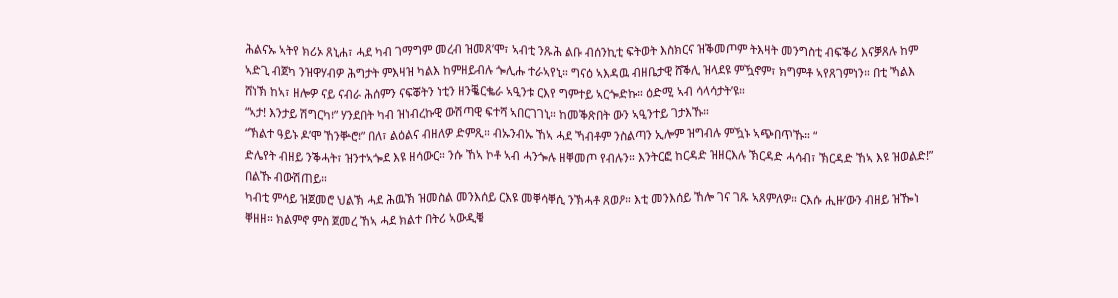ሕልናኡ ኣትየ ክሪኦ ጸኒሐ፣ ሓደ ካብ ገማግም መረብ ዝመጸ’ሞ፣ ኣብቲ ንጹሕ ልቡ ብሰንኪቲ ፍትወት እስክርና ዝቕመጦም ትእዛት መንግስቲ ብፍቕሪ እናቓጸሉ ከም ኣድጊ ብጀካ ንዝዋሃብዎ ሕግታት ምእዛዝ ካልእ ከምዘይብሉ ጐሊሑ ተራኣየኒ። ግናዕ ኣእዳዉ ብዘቤታዊ ሸቕሊ ዝላደዩ ምዃኖም፣ ክግምቶ ኣየጸገምነን። በቲ ኻልእ ሸነኽ ከኣ፣ ዘሎዎ ናይ ናብራ ሕሰምን ናፍቖትን ነቲን ዘንቘርቈራ ኣዒንቱ ርእየ ግምተይ ኣርጐድኩ። ዕድሚ ኣብ ሳላሳታት’ዩ።
“ኣታ! እንታይ ሽግርካ፧” ሃንደበት ካብ ዝነብረኩዊ ውሽጣዊ ፍተሻ ኣበርገገኒ። ከመቕጽበት ውን ኣዒንተይ ገታእኹ።
“ኽልተ ዓይኑ ዶ’ሞ ኸንቝሮ፧” በለ፣ ልዕልና ብዘለዎ ድምጺ። ብኡንብኡ ኸኣ ሓደ ኻብቶም ንስልጣን ኢሎም ዝግብሉ ምዃኑ ኣጭበጥኹ። “
ድሌየት ብዘይ ንቕሓት፣ ዝንተኣጐደ እዩ ዘሳውር። ንሱ ኸኣ ኮቶ ኣብ ሓንጐሉ ዘቐመጦ የብሉን። እንትርፎ ከርዳድ ዝዘርእሉ ኽርዳድ ሓሳብ፣ ኽርዳድ ኸኣ እዩ ዝወልድ!” በልኹ ብውሽጠይ።
ካብቲ ምሳይ ዝጀመሮ ህልኽ ሓደ ሕዉኽ ዝመስል መንእሰይ ርእዩ መቐሳቐሲ ንኽሓቶ ጸወዖ። እቲ መንእሰይ ኸሎ ገና ገጹ ኣጸምለዎ። ርእሱ ሒዙ’ውን ብዘይ ዝዀነ ቐዘዘ። ክልምኖ ምስ ጀመረ ኸኣ ሓደ ክልተ በትሪ ኣውዲቑ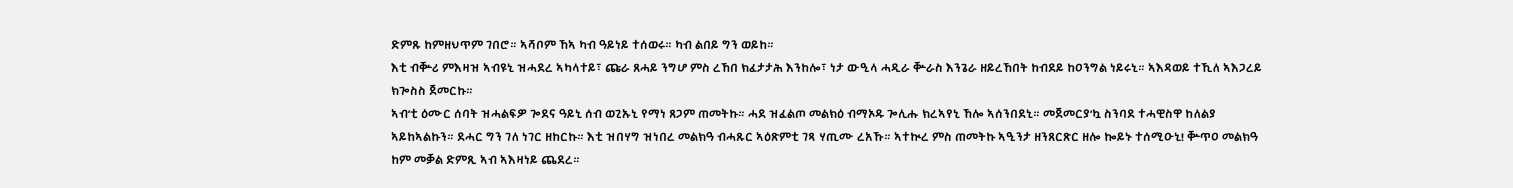ድምጹ ከምዘህጥም ገበሮ። ኣሻቦም ኸኣ ካብ ዓይነይ ተሰወሩ። ካብ ልበይ ግን ወይከ።
እቲ ብቝሪ ምእዛዝ ኣብዩኒ ዝሓደረ ኣካላተይ፣ ጩራ ጸሓይ ንግሆ ምስ ረኸበ ክፈታታሕ እንከሎ፣ ነታ ውዒላ ሓዲራ ቝራስ እንጌራ ዘይረኸበት ከብደይ ከዐንግል ነይሩኒ። ኣእዳወይ ተኺለ ኣእጋረይ ክጐስስ ጀመርኩ።
ኣብ’ቲ ዕሙር ሰባት ዝሓልፍዎ ጐደና ዓይኒ ሰብ ወጊኡኒ የማነ ጸጋም ጠመትኩ። ሓደ ዝፈልጦ መልክዕ ብማኦዱ ጐሊሑ ክረኣየኒ ኸሎ ኣሰንበደኒ። መጀመርያ’ኳ ስንባደ ተሓዊስዋ ከለልያ ኣይከኣልኩን። ደሓር ግን ገለ ነገር ዘከርኩ። እቲ ዝበሃግ ዝነበረ መልክዓ ብሓጹር ኣዕጽምቲ ገጻ ሃጢሙ ረአኹ። ኣተኲረ ምስ ጠመትኩ ኣዒንታ ዘንጸርጽር ዘሎ ኰይኑ ተሰሚዑኒ! ቝጥዐ መልክዓ ከም መቓል ድምጺ ኣብ ኣእዛነይ ጨደረ።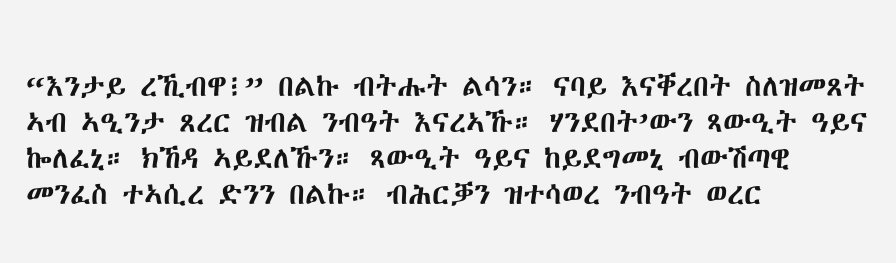“እንታይ ረኺብዋ፧” በልኩ ብትሑት ልሳን። ናባይ እናቐረበት ስለዝመጸት ኣብ ኣዒንታ ጸረር ዝብል ንብዓት እናረኣኹ። ሃንደበት’ውን ጻውዒት ዓይና ኰለፈኒ። ክኸዳ ኣይደለኹን። ጻውዒት ዓይና ከይደግመኒ ብውሽጣዊ መንፈስ ተኣሲረ ድንን በልኩ። ብሕርቓን ዝተሳወረ ንብዓት ወረር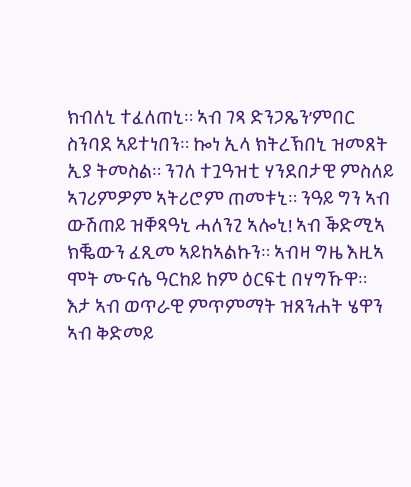ክብለኒ ተፈለጠኒ። ኣብ ገጻ ድንጋጼን’ምበር ስንባደ ኣይተነበን። ኰነ ኢላ ክትረኽበኒ ዝመጸት ኢያ ትመስል። ንገለ ተጓዓዝቲ ሃንደበታዊ ምስለይ ኣገሪምዎም ኣትሪሮም ጠመቱኒ። ንዓይ ግን ኣብ ውሽጠይ ዝቐጻዓኒ ሓለንጊ ኣሎኒ! ኣብ ቕድሚኣ ክቘውን ፈጺመ ኣይከኣልኩን። ኣብዛ ግዜ እዚኣ ሞት ሙናሴ ዓርከይ ከም ዕርፍቲ በሃግኹዋ።
እታ ኣብ ወጥራዊ ምጥምማት ዝጸንሐት ሄዋን ኣብ ቅድመይ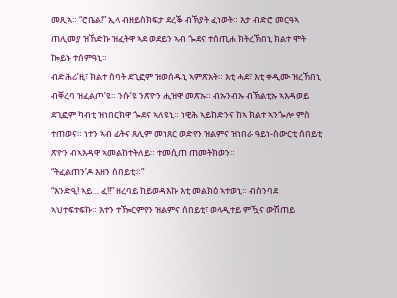መጺኣ። “ሮቤል!” ኢላ ብዘይስክፍታ ደረቕ ብኽያት ፈነወት። እታ ብድሮ መርዓኣ ጠሊመያ ዝኸድኩ ዝፈትዋ ኣደ ወደይን ኣብ ጐደና ተሰጢሐ ክትረኽበኒ ክልተ ሞት ኰይኑ ተሰምዓኒ።
ብድሕሪ’ዚ፣ ክልተ ሰባት ደጊፎም ዝወሰዱኒ ኣምጽአት። እቲ ሓደ፣ እቲ ቀዲሙ ዝረኸበኒ ብቐረባ ዝፈልጦ’ዩ። ንሱ’ዩ ንጽዮን ሒዝዋ መጽኡ። ብኡንብኡ ብኽልቲኡ ኣእዳወይ ደጊፎም ካብቲ ዝነበርክዋ ጐደና ኣለዩኒ። ነዊሕ ኣይከድንና ከኣ ክልተ ኣንጐሎ ምስ ተጠወና። ነተን ኣብ ፊትና ጸሊም መነጸር ወድየን ዝልምና ዝነበራ ዓይነ-ስውርቲ ሰበይቲ ጽዮን ብኣእዳዋ ኣመልከተትለይ። ተመሲጠ ጠመትክወን።
“ትፈልጠን’ዶ እዘን ሰበይቲ፨”
“እንድዒ! ኣይ… ፈ!!” ዘረባይ ከይወዳእኩ እቲ መልክዕ ኣተወኒ። ብስንባደ ኣህተፍተፍኩ። እተን ተዀርምየን ዝልምና ሰበይቲ፣ ወላዲተይ ምዃና ውሽጠይ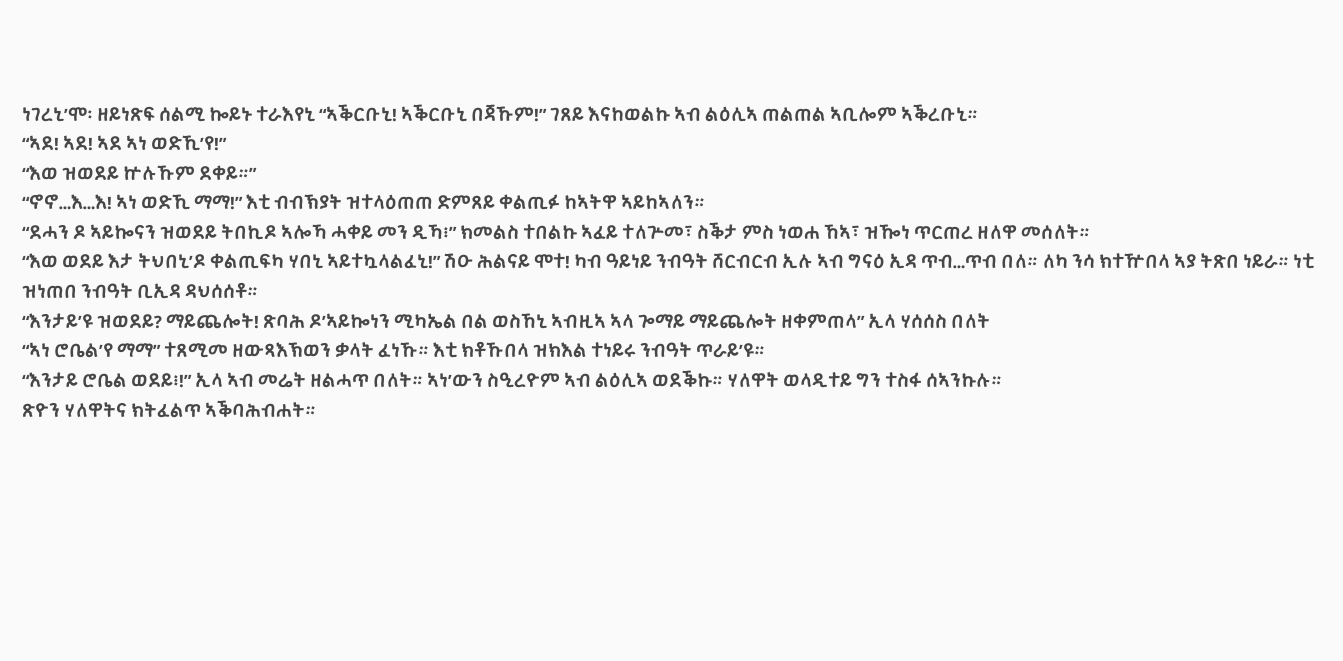ነገረኒ’ሞ፡ ዘይነጽፍ ሰልሚ ኰይኑ ተራእየኒ “ኣቕርቡኒ! ኣቕርቡኒ በጃኹም!” ገጸይ እናከወልኩ ኣብ ልዕሊኣ ጠልጠል ኣቢሎም ኣቕረቡኒ።
“ኣደ! ኣደ! ኣደ ኣነ ወድኺ’የ!”
“እወ ዝወደይ ኵሉኹም ደቀይ።”
“ኖኖ…እ…እ! ኣነ ወድኺ ማማ!” እቲ ብብኽያት ዝተላዕጠጠ ድምጸይ ቀልጢፉ ከኣትዋ ኣይከኣለን።
“ደሓን ዶ ኣይኰናን ዝወደይ ትበኪዶ ኣሎኻ ሓቀይ መን ዲኻ፧” ክመልስ ተበልኩ ኣፈይ ተለጕመ፣ ስቕታ ምስ ነወሐ ኸኣ፣ ዝዀነ ጥርጠረ ዘለዋ መሰለት።
“እወ ወደይ እታ ትህበኒ’ዶ ቀልጢፍካ ሃበኒ ኣይተኳላልፈኒ!” ሽዑ ሕልናይ ሞተ! ካብ ዓይነይ ንብዓት ሸርብርብ ኢሉ ኣብ ግናዕ ኢዳ ጥብ…ጥብ በለ። ለካ ንሳ ክተዅበላ ኣያ ትጽበ ነይራ። ነቲ ዝነጠበ ንብዓት ቢኢዳ ዳህሰሰቶ።
“እንታይ’ዩ ዝወደይ? ማይጨሎት! ጽባሕ ዶ’ኣይኰነን ሚካኤል በል ወስኸኒ ኣብዚኣ ኣላ ጐማይ ማይጨሎት ዘቀምጠላ” ኢላ ሃሰሰስ በለት
“ኣነ ሮቤል’የ ማማ” ተጸሚመ ዘውጻእኽወን ቃላት ፈነኹ። እቲ ክቶኹበላ ዝክእል ተነይሩ ንብዓት ጥራይ’ዩ።
“እንታይ ሮቤል ወደይ፧!” ኢላ ኣብ መሬት ዘልሓጥ በለት። ኣነ’ውን ስዒረዮም ኣብ ልዕሊኣ ወደቕኩ። ሃለዋት ወላዲተይ ግን ተስፋ ሰኣንኩሉ።
ጽዮን ሃለዋትና ክትፈልጥ ኣቕባሕብሐት።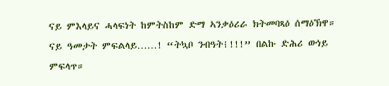ናይ ምእላይና ሓላፍነት ከምትስከም ድማ ኣንቃዕሪራ ክትመባጻዕ ሰማዕኽዋ። ናይ ዓመታት ምፍልላይ……! “ትኳቦ ንብዓት፧!!!” በልኩ ድሕሪ ውነይ ምፍላጥ።